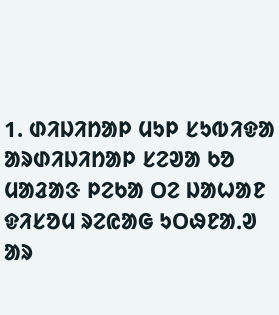1. ᱰᱤᱡᱤᱴᱟᱞ ᱢᱩᱞ ᱥᱩᱵᱤᱫᱟ ᱟᱨᱰᱤᱡᱤᱴᱟᱞ ᱥᱮᱣᱟ ᱠᱚ ᱢᱟᱲᱟᱝ ᱞᱮᱠᱟ ᱛᱮ ᱡᱟᱦᱟᱱ ᱫᱤᱥᱚᱢ ᱨᱮᱭᱟᱜ ᱩᱛᱷᱱᱟᱹᱣ ᱟᱨ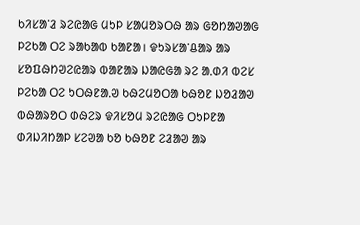ᱠᱤᱥᱟᱸᱲ ᱨᱮᱭᱟᱜ ᱢᱩᱞ ᱥᱟᱢᱚᱨᱛᱷ ᱟᱨ ᱜᱚᱴᱟᱣᱟᱜ ᱞᱮᱠᱟ ᱛᱮ ᱨᱟᱠᱟᱵ ᱠᱟᱱᱟ। ᱫᱩᱨᱥᱟᱸᱪᱟᱨ ᱟᱨ ᱥᱚᱯᱷᱴᱣᱮᱭᱟᱨ ᱵᱟᱱᱟᱨ ᱡᱟᱭᱜᱟ ᱨᱮ ᱟᱹᱰᱤ ᱵᱮᱥ ᱞᱮᱠᱟ ᱛᱮ ᱩᱛᱷᱱᱟᱹᱣ ᱠᱷᱮᱢᱚᱛᱟ ᱠᱷᱚᱱ ᱡᱚᱲᱟᱣ ᱵᱷᱟᱨᱚᱛ ᱰᱷᱮᱨ ᱫᱤᱥᱚᱢ ᱨᱮᱭᱟᱜ ᱛᱩᱞᱱᱟ ᱰᱤᱡᱤᱴᱟᱞ ᱥᱮᱣᱟ ᱠᱚ ᱠᱷᱚᱱ ᱮᱲᱟᱣ ᱟᱨ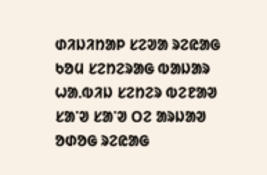ᱰᱤᱡᱤᱴᱟᱞ ᱥᱮᱣᱟ ᱨᱮᱭᱟᱜ ᱠᱚᱢ ᱥᱮᱴᱮᱨᱟᱜ ᱵᱟᱡᱟᱨ ᱦᱟᱹᱵᱤᱡ ᱥᱮᱴᱮᱨ ᱵᱮᱱᱟᱣ ᱥᱟᱸᱣ ᱥᱟᱸᱣ ᱛᱮ ᱟᱨᱡᱟᱣ ᱚᱰᱚᱜ ᱨᱮᱭᱟᱜ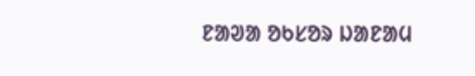ᱱᱟᱣᱟ ᱚᱠᱥᱚᱨ ᱡᱟᱱᱟᱢ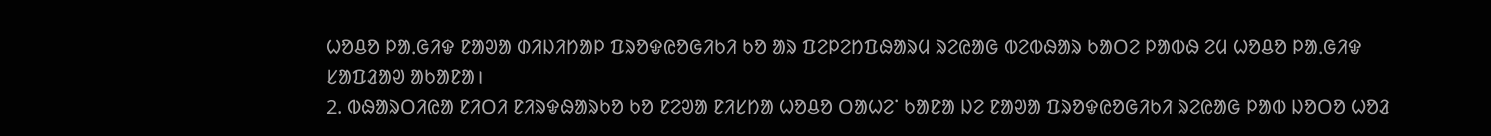ᱦᱚᱪᱚ ᱞᱟᱹᱜᱤᱫ ᱱᱟᱣᱟ ᱰᱤᱡᱤᱴᱟᱞ ᱯᱨᱚᱫᱭᱚᱜᱤᱠᱤ ᱠᱚ ᱟᱨ ᱯᱮᱞᱮᱴᱯᱷᱟᱨᱢ ᱨᱮᱭᱟᱜ ᱵᱮᱵᱷᱟᱨ ᱠᱟᱛᱮ ᱞᱟᱵᱷ ᱮᱢ ᱦᱚᱪᱚ ᱞᱟᱹᱜᱤᱫ ᱥᱟᱯᱲᱟᱣ ᱟᱠᱟᱱᱟ।
2. ᱵᱷᱟᱨᱛᱤᱭᱟ ᱱᱤᱛᱤ ᱱᱤᱨᱫᱷᱟᱨᱠᱚ ᱠᱚ ᱱᱮᱣᱟ ᱱᱤᱥᱴᱟ ᱦᱚᱪᱚ ᱛᱟᱦᱮᱸ ᱠᱟᱱᱟ ᱡᱮ ᱱᱟᱣᱟ ᱯᱨᱚᱫᱭᱚᱜᱤᱠᱤ ᱨᱮᱭᱟᱜ ᱞᱟᱵ ᱡᱚᱛᱚ ᱦᱚᱲ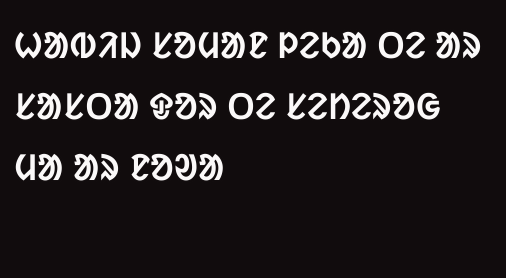ᱦᱟᱵᱤᱡ ᱥᱚᱢᱟᱱ ᱞᱮᱠᱟ ᱛᱮ ᱟᱨ ᱥᱟᱥᱛᱟ ᱫᱚᱨ ᱛᱮ ᱥᱮᱴᱮᱨᱚᱜ ᱢᱟ ᱟᱨ ᱱᱚᱣᱟ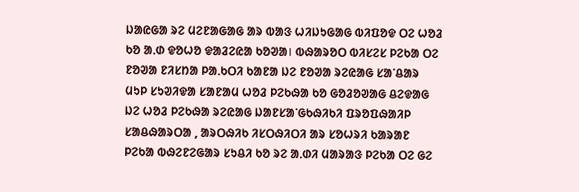ᱡᱟᱭᱜᱟ ᱨᱮ ᱢᱮᱱᱟᱜᱟᱜ ᱟᱨ ᱵᱟᱝ ᱦᱤᱡᱩᱜᱟᱜ ᱵᱤᱯᱚᱫ ᱛᱮ ᱦᱚᱲ ᱠᱚ ᱟᱹᱰ ᱫᱚᱦᱚ ᱫᱟᱲᱮᱭᱟ ᱠᱚᱣᱟ। ᱵᱷᱟᱨᱚᱛ ᱵᱤᱥᱮᱥ ᱞᱮᱠᱟ ᱛᱮ ᱱᱚᱣᱟ ᱱᱤᱥᱴᱟ ᱞᱟᱹᱠᱛᱤ ᱠᱟᱱᱟ ᱡᱮ ᱱᱚᱣᱟ ᱨᱮᱭᱟᱜ ᱥᱟᱸᱪᱟᱨ ᱢᱩᱞ ᱥᱩᱣᱤᱫᱟ ᱥᱟᱱᱟᱢ ᱦᱚᱲ ᱞᱮᱠᱷᱟ ᱠᱚ ᱜᱚᱲᱚᱣᱟᱜ ᱪᱮᱫᱟᱜ ᱡᱮ ᱦᱚᱲ ᱞᱮᱠᱷᱟ ᱨᱮᱭᱟᱜ ᱡᱟᱱᱥᱟᱸᱜᱠᱷᱤᱠᱤ ᱯᱨᱚᱯᱷᱟᱤᱞ ᱥᱟᱪᱷᱟᱨᱛᱟ , ᱟᱨᱛᱷᱤᱠ ᱤᱥᱛᱷᱤᱛᱤ ᱟᱨ ᱥᱚᱦᱨᱤ ᱠᱟᱨᱟᱱ ᱞᱮᱠᱟ ᱵᱷᱮᱱᱮᱜᱟᱨ ᱥᱩᱪᱤ ᱠᱚ ᱨᱮ ᱟᱹᱰᱤ ᱢᱟᱨᱟᱝ ᱞᱮᱠᱟ ᱛᱮ ᱜᱮ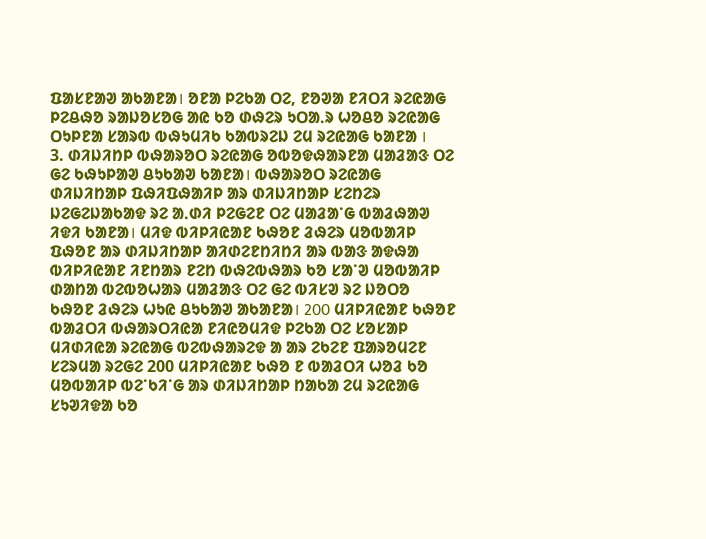ᱯᱟᱥᱱᱟᱣ ᱟᱠᱟᱱᱟ। ᱚᱱᱟ ᱞᱮᱠᱟ ᱛᱮ, ᱱᱚᱣᱟ ᱱᱤᱛᱤ ᱨᱮᱭᱟᱜ ᱞᱮᱪᱷᱚ ᱨᱟᱡᱚᱥᱚᱜ ᱟᱭ ᱠᱚ ᱰᱷᱮᱨ ᱩᱛᱟᱹᱨ ᱦᱚᱪᱚ ᱨᱮᱭᱟᱜ ᱛᱩᱞᱱᱟ ᱥᱟᱨᱵ ᱵᱷᱩᱢᱤᱠ ᱠᱟᱵᱨᱮᱡ ᱮᱢ ᱨᱮᱭᱟᱜ ᱠᱟᱱᱟ ।
3. ᱰᱤᱡᱤᱴᱞ ᱵᱷᱟᱨᱚᱛ ᱨᱮᱭᱟᱜ ᱚᱵᱚᱫᱷᱟᱨᱱᱟ ᱢᱟᱲᱟᱝ ᱛᱮ ᱜᱮ ᱠᱷᱩᱞᱟᱣ ᱪᱩᱠᱟᱣ ᱠᱟᱱᱟ। ᱵᱷᱟᱨᱚᱛ ᱨᱮᱭᱟᱜ ᱰᱤᱡᱤᱴᱟᱞ ᱯᱷᱤᱯᱷᱟᱤᱞ ᱟᱨ ᱰᱤᱡᱤᱴᱟᱞ ᱥᱮᱴᱮᱨ ᱡᱮᱜᱮᱡᱟᱠᱟᱫ ᱨᱮ ᱟᱹᱰᱤ ᱞᱮᱜᱮᱱ ᱛᱮ ᱢᱟᱲᱟᱸᱜ ᱵᱟᱲᱷᱟᱣ ᱤᱫᱤ ᱠᱟᱱᱟ। ᱢᱤᱫ ᱵᱤᱞᱤᱭᱟᱱ ᱠᱷᱚᱱ ᱲᱷᱮᱨ ᱢᱚᱵᱟᱤᱞ ᱯᱷᱚᱱ ᱟᱨ ᱰᱤᱡᱤᱴᱟᱞ ᱟᱤᱰᱮᱱᱴᱤᱴᱤ ᱟᱨ ᱵᱟᱝ ᱟᱫᱷᱟ ᱵᱤᱞᱤᱭᱟᱱ ᱤᱱᱴᱟᱨ ᱱᱮᱴ ᱵᱷᱮᱵᱷᱟᱨ ᱠᱚ ᱥᱟᱸᱣ ᱢᱚᱵᱟᱤᱞ ᱰᱟᱴᱟ ᱵᱮᱵᱚᱦᱟᱨ ᱢᱟᱲᱟᱝ ᱛᱮ ᱜᱮ ᱵᱤᱥᱣ ᱨᱮ ᱡᱚᱛᱚ ᱠᱷᱚᱱ ᱲᱷᱮᱨ ᱦᱩᱭ ᱪᱩᱠᱟᱣ ᱟᱠᱟᱱᱟ। 200 ᱢᱤᱞᱤᱭᱟᱱ ᱠᱷᱚᱱ ᱵᱟᱲᱛᱤ ᱵᱷᱟᱨᱛᱤᱭᱟ ᱱᱤᱭᱚᱢᱤᱫ ᱞᱮᱠᱟ ᱛᱮ ᱥᱚᱥᱟᱞ ᱢᱤᱰᱤᱭᱟ ᱨᱮᱭᱟᱜ ᱵᱮᱵᱷᱟᱨᱮᱫ ᱟ ᱟᱨ ᱮᱠᱮᱱ ᱯᱟᱨᱚᱢᱮᱱ ᱥᱮᱨᱢᱟ ᱨᱮᱜᱮ 200 ᱢᱤᱞᱤᱭᱟᱱ ᱠᱷᱚ ᱱ ᱵᱟᱲᱛᱤ ᱦᱚᱲ ᱠᱚ ᱢᱚᱵᱟᱤᱞ ᱵᱮᱸᱠᱤᱸᱜ ᱟᱨ ᱰᱤᱡᱤᱴᱟᱞ ᱴᱟᱠᱟ ᱮᱢ ᱨᱮᱭᱟᱜ ᱥᱩᱣᱤᱫᱟ ᱠᱚ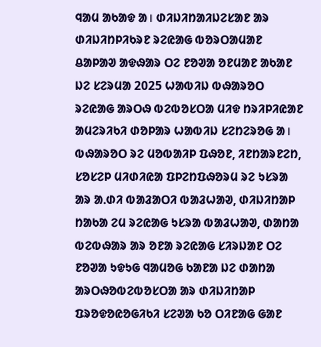ᱧᱟᱢ ᱟᱠᱟᱫ ᱟ। ᱰᱤᱡᱤᱴᱟᱤᱡᱮᱥᱟᱱ ᱟᱨ ᱰᱤᱡᱤᱴᱞᱤᱠᱨᱱ ᱨᱮᱭᱟᱜ ᱵᱚᱨᱛᱟᱢᱟᱱ ᱪᱟᱞᱟᱣ ᱟᱫᱷᱟᱨ ᱛᱮ ᱱᱚᱣᱟ ᱚᱱᱢᱟᱱ ᱟᱠᱟᱱ ᱡᱮ ᱥᱮᱨᱢᱟ 2025 ᱦᱟᱵᱤᱡ ᱵᱷᱟᱨᱚᱛ ᱨᱮᱭᱟᱜ ᱟᱨᱛᱷ ᱵᱮᱵᱚᱥᱛᱟ ᱢᱤᱫ ᱴᱨᱤᱞᱤᱭᱟᱱ ᱟᱢᱮᱨᱤᱠᱤ ᱰᱚᱞᱟᱨ ᱦᱟᱵᱤᱡ ᱥᱮᱴᱮᱨᱚᱜ ᱟ। ᱵᱷᱟᱨᱚᱛ ᱨᱮ ᱢᱚᱵᱟᱤᱞ ᱯᱷᱚᱱ, ᱤᱱᱴᱟᱨᱱᱮᱴ, ᱥᱚᱥᱮᱞ ᱢᱤᱰᱤᱭᱟ ᱯᱞᱮᱴᱯᱷᱚᱨᱢ ᱨᱮ ᱩᱥᱨᱟ ᱟᱨ ᱟᱹᱰᱤ ᱵᱟᱲᱟᱛᱤ ᱵᱟᱲᱦᱟᱣ, ᱰᱤᱡᱤᱴᱟᱞ ᱴᱟᱠᱟ ᱮᱢ ᱨᱮᱭᱟᱜ ᱩᱥᱨᱟ ᱵᱟᱲᱦᱟᱣ, ᱰᱟᱴᱟ ᱵᱮᱵᱷᱟᱨ ᱟᱨ ᱚᱱᱟ ᱨᱮᱭᱟᱜ ᱥᱤᱨᱡᱟᱱ ᱛᱮ ᱱᱚᱣᱟ ᱩᱫᱩᱜ ᱧᱟᱢᱚᱜ ᱠᱟᱱᱟ ᱡᱮ ᱰᱟᱴᱟ ᱟᱨᱛᱷᱚᱵᱮᱵᱚᱥᱛᱟ ᱟᱨ ᱰᱤᱡᱤᱴᱟᱞ ᱯᱨᱚᱫᱚᱭᱚᱜᱤᱠᱤ ᱥᱮᱣᱟ ᱠᱚ ᱛᱤᱱᱟᱜ ᱜᱟᱱ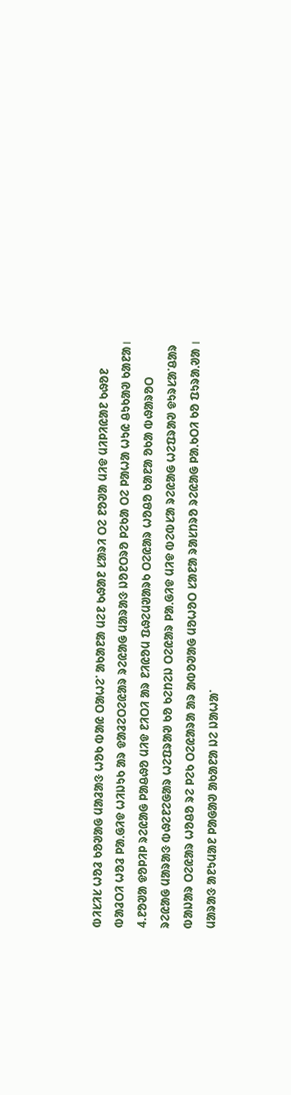ᱵᱤᱥᱤᱥ ᱦᱚᱲ ᱠᱚᱣᱟᱜ ᱢᱟᱲᱟᱝ ᱦᱚᱠ ᱵᱟᱭ ᱛᱟᱦᱮᱸ ᱟᱠᱟᱱᱟ ᱢᱮᱱ ᱠᱷᱟᱱ ᱥᱟᱨᱤ ᱛᱮ ᱱᱚᱣᱟ ᱢᱤᱫ ᱢᱤᱞᱤᱭᱟᱱ ᱠᱷᱚᱱ ᱵᱟᱲᱛᱤ ᱦᱚᱲ ᱞᱟᱹᱜᱤᱫ ᱦᱤᱡᱩᱠ ᱟᱨ ᱫᱟᱲᱮᱛᱮᱭᱟᱨ ᱨᱮᱭᱟᱜ ᱢᱟᱨᱟᱝ ᱡᱚᱱᱛᱨᱚ ᱞᱮᱠᱟ ᱛᱮ ᱞᱟᱦᱟ ᱦᱩᱭ ᱪᱩᱠᱟᱣ ᱠᱟᱱᱟ।
4.ᱱᱚᱣᱟ ᱫᱚᱞᱤᱞ ᱨᱮᱭᱟᱜ ᱞᱟᱪᱷᱚ ᱢᱤᱫ ᱱᱤᱛᱤ ᱟᱨ ᱱᱤᱭᱚᱢ ᱯᱷᱮᱢᱣᱟᱨᱠ ᱛᱮᱭᱟᱨ ᱦᱚᱪᱚ ᱠᱟᱱᱟ ᱚᱠᱟ ᱵᱷᱟᱨᱚᱛ ᱨᱮᱭᱟᱜ ᱢᱟᱨᱟᱝ ᱵᱷᱮᱱᱮᱜᱟᱨ ᱦᱮᱯᱨᱟᱣ ᱠᱚ ᱠᱮᱴᱮᱡ ᱛᱮᱭᱟᱨ ᱞᱟᱹᱜᱤᱫ ᱢᱤᱫ ᱵᱮᱵᱥᱟ ᱨᱮᱭᱟᱜ ᱦᱮᱯᱨᱟᱣ ᱫᱩᱨᱥᱟᱸᱪᱟᱨ ᱵᱟᱡᱟᱨ ᱛᱮᱭᱟᱨ ᱦᱚᱪᱚ ᱨᱮ ᱞᱮᱠ ᱛᱮᱭᱟᱨᱟ ᱟᱨ ᱟᱵᱚᱣᱟᱜ ᱢᱚᱦᱚᱛ ᱥᱟᱱᱟ ᱨᱟᱥᱴᱨᱚ ᱨᱮᱭᱟᱜ ᱞᱟᱹᱠᱛᱤ ᱠᱚ ᱯᱩᱨᱟᱹᱣᱟ । ᱢᱟᱨᱟᱝ ᱟᱱᱩᱢᱟᱱ ᱞᱟᱜᱟᱣ ᱟᱠᱟᱱᱟ ᱡᱮ ᱡᱟᱦᱟᱸ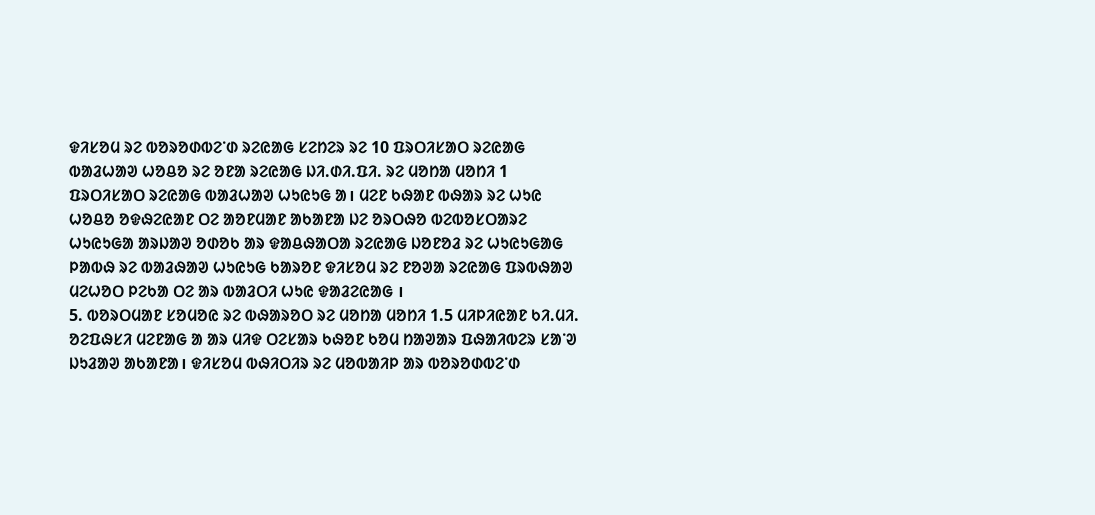ᱫᱤᱥᱚᱢ ᱨᱮ ᱵᱚᱨᱚᱰᱵᱮᱸᱰ ᱨᱮᱭᱟᱜ ᱥᱮᱴᱮᱨ ᱨᱮ 10 ᱯᱨᱛᱤᱥᱟᱛ ᱨᱮᱭᱟᱜ ᱵᱟᱲᱦᱟᱣ ᱦᱚᱪᱚ ᱨᱮ ᱚᱱᱟ ᱨᱮᱭᱟᱜ ᱡᱤ.ᱰᱤ.ᱯᱤ. ᱨᱮ ᱢᱚᱴᱟ ᱢᱚᱴᱤ 1 ᱯᱨᱛᱤᱥᱟᱛ ᱨᱮᱭᱟᱜ ᱵᱟᱲᱦᱟᱣ ᱦᱩᱭᱩᱜ ᱟ। ᱢᱮᱱ ᱠᱷᱟᱱ ᱵᱷᱟᱨ ᱨᱮ ᱦᱩᱭ ᱦᱚᱪᱚ ᱚᱫᱷᱮᱭᱟᱱ ᱛᱮ ᱟᱚᱱᱢᱟᱱ ᱟᱠᱟᱱᱟ ᱡᱮ ᱚᱨᱛᱷᱚ ᱵᱮᱵᱚᱥᱛᱟᱨᱮ ᱦᱩᱭᱩᱜᱟ ᱟᱨᱡᱟᱣ ᱚᱰᱚᱠ ᱟᱨ ᱫᱟᱪᱷᱟᱛᱟ ᱨᱮᱭᱟᱜ ᱡᱚᱱᱚᱲ ᱨᱮ ᱦᱩᱭᱩᱜᱟᱜ ᱞᱟᱵᱷ ᱨᱮ ᱵᱟᱲᱷᱟᱣ ᱦᱩᱭᱩᱜ ᱠᱟᱨᱚᱱ ᱫᱤᱥᱚᱢ ᱨᱮ ᱱᱚᱣᱟ ᱨᱮᱭᱟᱜ ᱯᱨᱵᱷᱟᱣ ᱢᱮᱦᱚᱛ ᱞᱮᱠᱟ ᱛᱮ ᱟᱨ ᱵᱟᱲᱛᱤ ᱦᱩᱭ ᱫᱟᱲᱮᱭᱟᱜ ।
5. ᱵᱚᱨᱛᱢᱟᱱ ᱥᱚᱢᱚᱭ ᱨᱮ ᱵᱷᱟᱨᱚᱛ ᱨᱮ ᱢᱚᱴᱟ ᱢᱚᱴᱤ 1.5 ᱢᱤᱞᱤᱭᱟᱱ ᱠᱤ.ᱢᱤ. ᱚᱮᱯᱷᱥᱤ ᱢᱮᱱᱟᱜ ᱟ ᱟᱨ ᱢᱤᱫ ᱛᱮᱥᱟᱨ ᱠᱷᱚᱱ ᱠᱚᱢ ᱴᱟᱣᱟᱨ ᱯᱷᱟᱤᱵᱮᱨ ᱥᱟᱸᱣ ᱡᱩᱲᱟᱣ ᱟᱠᱟᱱᱟ। ᱫᱤᱥᱚᱢ ᱵᱷᱤᱛᱤᱨ ᱨᱮ ᱢᱚᱵᱟᱤᱞ ᱟᱨ ᱵᱚᱨᱚᱰᱵᱮᱸᱰ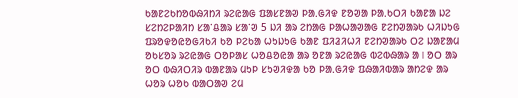ᱠᱟᱱᱮᱠᱴᱚᱵᱷᱤᱴᱤ ᱨᱮᱭᱟᱜ ᱯᱟᱥᱱᱟᱣ ᱞᱟᱹᱜᱤᱫ ᱱᱚᱣᱟ ᱞᱟᱹᱠᱛᱤ ᱠᱟᱱᱟ ᱡᱮ ᱥᱮᱴᱮᱞᱟᱤᱴ ᱥᱟᱸᱪᱟᱨ ᱥᱟᱸᱣ 5 ᱡᱤ ᱟᱨ ᱮᱴᱟᱜ ᱞᱟᱦᱟᱣᱟᱜ ᱱᱮᱴᱣᱟᱨᱠ ᱦᱤᱡᱩᱜ ᱯᱨᱚᱫᱚᱭᱚᱜᱤᱠᱤ ᱠᱚ ᱞᱮᱠᱟ ᱦᱩᱡᱩᱜ ᱠᱟᱱ ᱯᱤᱲᱤᱦᱤ ᱱᱮᱴᱣᱟᱨᱠ ᱛᱮ ᱡᱟᱱᱟᱢ ᱚᱠᱥᱚᱨ ᱨᱮᱭᱟᱜ ᱛᱚᱞᱟᱥ ᱦᱚᱪᱚᱭᱟ ᱟᱨ ᱚᱱᱟ ᱨᱮᱭᱟᱜ ᱵᱮᱵᱷᱟᱨ ᱟ। ᱚᱛ ᱟᱨ ᱚᱛ ᱵᱷᱤᱛᱤᱨ ᱵᱟᱱᱟᱨ ᱢᱩᱞ ᱥᱩᱣᱤᱫᱟ ᱠᱚ ᱞᱟᱹᱜᱤᱫ ᱯᱷᱟᱤᱵᱟᱨ ᱟᱴᱮᱫ ᱟᱨ ᱦᱚᱨ ᱦᱚᱠ ᱵᱟᱛᱟᱣ ᱮᱢ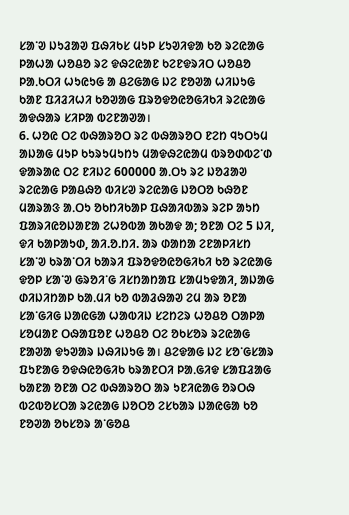ᱥᱟᱸᱣ ᱡᱩᱲᱟᱣ ᱯᱷᱤᱠᱥ ᱢᱩᱞ ᱥᱩᱣᱤᱫᱟ ᱠᱚ ᱨᱮᱭᱟᱜ ᱞᱟᱦᱟ ᱦᱚᱪᱚ ᱨᱮ ᱫᱷᱮᱭᱟᱱ ᱠᱮᱱᱫᱨᱤᱛ ᱦᱚᱪᱚ ᱞᱟᱹᱠᱛᱤ ᱦᱩᱭᱩᱜ ᱟ ᱪᱮᱜᱟᱜ ᱡᱮ ᱱᱚᱣᱟ ᱦᱤᱡᱩᱜ ᱠᱟᱱ ᱯᱤᱲᱤᱦᱤ ᱠᱚᱣᱟᱜ ᱯᱨᱚᱫᱚᱭᱚᱜᱤᱠᱤ ᱨᱮᱭᱟᱜ ᱟᱫᱷᱟᱨ ᱥᱤᱞᱟ ᱵᱮᱱᱟᱣᱟ।
6. ᱦᱚᱭ ᱛᱮ ᱵᱷᱟᱨᱚᱛ ᱨᱮ ᱵᱷᱟᱨᱚᱛ ᱱᱮᱴ ᱧᱩᱛᱩᱢ ᱟᱡᱟᱜ ᱢᱩᱞ ᱠᱩᱨᱩᱢᱩᱴᱩ ᱢᱟᱫᱷᱮᱭᱟᱢ ᱵᱨᱚᱰᱵᱮᱸᱰ ᱫᱟᱨᱟᱭ ᱛᱮ ᱱᱤᱡᱮ 600000 ᱟᱹᱛᱩ ᱨᱮ ᱡᱚᱲᱟᱣ ᱨᱮᱭᱟᱜ ᱞᱟᱪᱷᱚ ᱵᱤᱥᱣ ᱨᱮᱭᱟᱜ ᱡᱚᱛᱚ ᱠᱷᱚᱱ ᱢᱟᱨᱟᱝ ᱟᱹᱛᱩ ᱚᱠᱴᱤᱠᱟᱞ ᱯᱷᱟᱤᱵᱟᱨ ᱨᱮᱞ ᱟᱩᱴ ᱯᱟᱨᱤᱭᱚᱡᱟᱱᱟ ᱮᱦᱚᱵᱟ ᱟᱠᱟᱫ ᱟ; ᱚᱱᱟ ᱛᱮ 5 ᱡᱤ, ᱫᱤ ᱠᱟᱞᱟᱩᱰ, ᱟᱤ.ᱚ.ᱴᱤ. ᱟᱨ ᱰᱟᱴᱟ ᱮᱱᱟᱞᱤᱥᱴ ᱥᱟᱸᱣ ᱠᱨᱟᱸᱛᱤ ᱠᱟᱨᱤ ᱯᱨᱚᱫᱚᱭᱚᱜᱤᱠᱤ ᱠᱚ ᱨᱮᱭᱟᱜ ᱫᱚᱞ ᱥᱟᱸᱣ ᱜᱨᱚᱤᱸᱜ ᱤᱥᱴᱟᱴᱟᱯ ᱥᱟᱢᱩᱫᱟᱤ, ᱟᱡᱟᱜ ᱰᱤᱡᱤᱴᱟᱞ ᱠᱟᱹᱢᱤ ᱠᱚ ᱵᱟᱲᱷᱟᱣ ᱮᱢ ᱟᱨ ᱚᱱᱟ ᱥᱟᱸᱜᱤᱜ ᱡᱟᱭᱜᱟ ᱦᱟᱵᱤᱡ ᱥᱮᱴᱮᱨ ᱦᱚᱪᱚ ᱛᱟᱞᱟ ᱥᱚᱢᱟᱱ ᱛᱷᱟᱯᱚᱱ ᱦᱚᱪᱚ ᱛᱮ ᱚᱠᱥᱚᱨ ᱨᱮᱭᱟᱜ ᱱᱟᱣᱟ ᱫᱩᱣᱟᱨ ᱡᱷᱤᱡᱩᱜ ᱟ। ᱪᱮᱫᱟᱜ ᱡᱮ ᱥᱚᱸᱜᱥᱟᱨ ᱯᱩᱱᱟᱜ ᱚᱫᱷᱭᱚᱜᱤᱠ ᱠᱨᱟᱱᱛᱤ ᱞᱟᱹᱜᱤᱫ ᱥᱟᱯᱲᱟᱜ ᱠᱟᱱᱟ ᱚᱱᱟ ᱛᱮ ᱵᱷᱟᱨᱚᱛ ᱟᱨ ᱩᱱᱤᱭᱟᱜ ᱚᱨᱛᱷ ᱵᱮᱵᱚᱥᱛᱟ ᱨᱮᱭᱟᱜ ᱡᱚᱛᱚ ᱮᱥᱠᱟᱨ ᱡᱟᱭᱜᱟ ᱠᱚ ᱱᱚᱣᱟ ᱚᱠᱥᱚᱨ ᱟᱸᱜᱚᱪ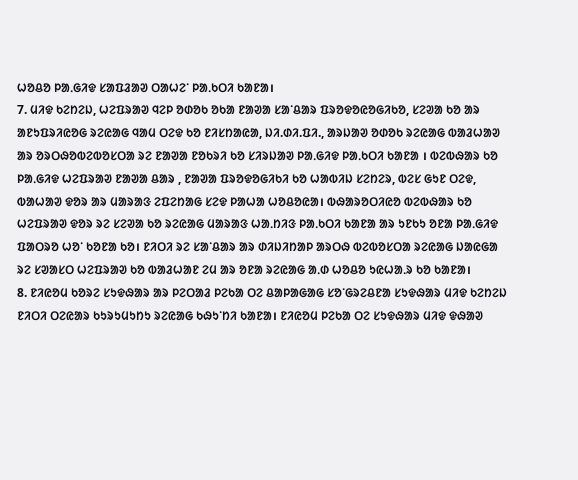ᱦᱚᱪᱚ ᱞᱟᱹᱜᱤᱫ ᱥᱟᱯᱲᱟᱣ ᱛᱟᱦᱮᱸ ᱞᱟᱹᱠᱛᱤ ᱠᱟᱱᱟ।
7. ᱢᱤᱫ ᱠᱮᱴᱮᱡ, ᱦᱮᱯᱨᱟᱣ ᱧᱮᱞ ᱚᱰᱚᱠ ᱚᱠᱟ ᱱᱟᱣᱟ ᱥᱟᱸᱪᱟᱨ ᱯᱨᱚᱫᱚᱭᱚᱜᱤᱠᱚ, ᱥᱮᱣᱟ ᱠᱚ ᱟᱨ ᱟᱱᱩᱯᱨᱤᱭᱚᱜ ᱨᱮᱭᱟᱜ ᱧᱟᱢ ᱛᱮᱫ ᱠᱚ ᱱᱤᱥᱴᱟᱭᱟ, ᱡᱤ.ᱰᱤ.ᱯᱤ., ᱟᱨᱡᱟᱣ ᱚᱰᱚᱠ ᱨᱮᱭᱟᱜ ᱵᱟᱲᱦᱟᱣ ᱟᱨ ᱚᱨᱛᱷᱚᱵᱮᱵᱚᱥᱛᱟ ᱨᱮ ᱱᱟᱣᱟ ᱱᱚᱠᱨᱤ ᱠᱚ ᱥᱤᱨᱡᱟᱣ ᱞᱟᱹᱜᱤᱫ ᱞᱟᱹᱠᱛᱤ ᱠᱟᱱᱟ । ᱵᱮᱵᱷᱟᱨ ᱠᱚ ᱞᱟᱹᱜᱤᱫ ᱦᱮᱯᱨᱟᱣ ᱱᱟᱣᱟ ᱪᱟᱨ , ᱱᱟᱣᱟ ᱯᱨᱚᱫᱚᱜᱤᱠᱤ ᱠᱚ ᱦᱟᱵᱤᱡ ᱥᱮᱴᱮᱨ, ᱵᱮᱥ ᱜᱩᱱ ᱛᱮᱫ, ᱵᱟᱦᱟᱣ ᱫᱚᱨ ᱟᱨ ᱢᱟᱨᱟᱝ ᱮᱯᱮᱴᱟᱜ ᱥᱮᱫ ᱞᱟᱦᱟ ᱦᱚᱪᱚᱭᱟ। ᱵᱷᱟᱨᱚᱛᱤᱭᱚ ᱵᱮᱵᱷᱟᱨ ᱠᱚ ᱦᱮᱯᱨᱟᱣ ᱫᱚᱨ ᱨᱮ ᱥᱮᱣᱟ ᱠᱚ ᱨᱮᱭᱟᱜ ᱢᱟᱨᱟᱝ ᱦᱟᱹᱴᱤᱝ ᱞᱟᱹᱠᱛᱤ ᱠᱟᱱᱟ ᱟᱨ ᱩᱱᱠᱩ ᱚᱱᱟ ᱞᱟᱹᱜᱤᱫ ᱯᱟᱛᱨᱚ ᱦᱚᱸ ᱠᱚᱱᱟ ᱠᱚ। ᱱᱤᱛᱤ ᱨᱮ ᱥᱟᱸᱪᱟᱨ ᱟᱨ ᱰᱤᱡᱤᱴᱟᱞ ᱟᱨᱛᱷ ᱵᱮᱵᱚᱥᱛᱟ ᱨᱮᱭᱟᱜ ᱡᱟᱭᱜᱟ ᱨᱮ ᱥᱣᱟᱥᱛ ᱦᱮᱯᱨᱟᱣ ᱠᱚ ᱵᱟᱲᱦᱟᱱ ᱮᱢ ᱟᱨ ᱚᱱᱟ ᱨᱮᱭᱟᱜ ᱟᱹᱰ ᱦᱚᱪᱚ ᱩᱭᱦᱟᱹᱨ ᱠᱚ ᱠᱟᱱᱟ।
8. ᱱᱤᱭᱚᱢ ᱠᱚᱨᱮ ᱥᱩᱫᱷᱟᱨ ᱟᱨ ᱞᱮᱛᱟᱲ ᱞᱮᱠᱟ ᱛᱮ ᱪᱟᱞᱟᱜᱟᱜ ᱥᱚᱸᱜᱨᱮᱪᱱᱟ ᱥᱩᱫᱷᱟᱨ ᱢᱤᱫ ᱠᱮᱴᱮᱡ ᱱᱤᱛᱤ ᱛᱮᱭᱟᱨ ᱠᱩᱨᱩᱢᱩᱴᱩ ᱨᱮᱭᱟᱜ ᱠᱷᱩᱸᱴᱤ ᱠᱟᱱᱟ। ᱱᱤᱭᱚᱢ ᱞᱮᱠᱟ ᱛᱮ ᱥᱩᱫᱷᱟᱨ ᱢᱤᱫ ᱫᱷᱟᱣ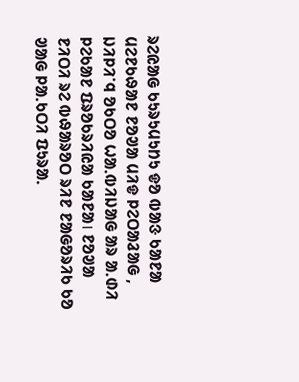ᱨᱮᱭᱟᱜ ᱠᱩᱨᱩᱢᱩᱴᱩ ᱫᱚ ᱵᱟᱝ ᱠᱟᱱᱟ ᱢᱮᱱᱠᱷᱟᱱ ᱱᱚᱣᱟ ᱢᱤᱫ ᱞᱮᱛᱟᱲᱟᱜ , ᱡᱤᱞᱤᱸᱧ ᱚᱠᱛᱚ ᱦᱟᱹᱵᱤᱡᱟᱜ ᱟᱨ ᱟᱹᱰᱤ ᱞᱮᱠᱟᱱ ᱯᱨᱚᱠᱨᱤᱭᱟ ᱠᱟᱱᱟ। ᱱᱚᱣᱟ ᱱᱤᱛᱤ ᱨᱮ ᱵᱷᱟᱨᱚᱛ ᱨᱤᱱ ᱱᱟᱜᱚᱨᱤᱠ ᱠᱚ ᱣᱟᱜ ᱞᱟᱹᱠᱛᱤ ᱯᱩᱨᱟᱹ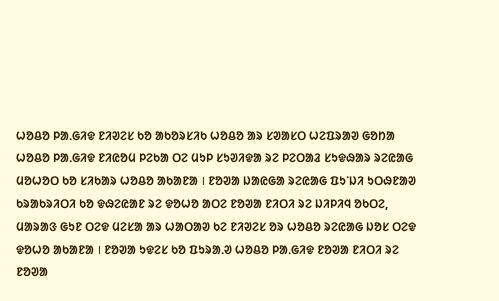ᱦᱚᱪᱚ ᱞᱟᱹᱜᱤᱫ ᱱᱤᱣᱮᱥ ᱠᱚ ᱟᱠᱚᱨᱥᱤᱠ ᱦᱚᱪᱚ ᱟᱨ ᱥᱣᱟᱥᱛ ᱦᱮᱯᱨᱟᱣ ᱜᱚᱴᱟ ᱦᱚᱪᱚ ᱞᱟᱹᱜᱤᱫ ᱱᱤᱭᱚᱢ ᱞᱮᱠᱟ ᱛᱮ ᱢᱩᱞ ᱥᱩᱣᱤᱫᱟ ᱨᱮ ᱞᱮᱛᱟᱲ ᱥᱩᱫᱷᱟᱨ ᱨᱮᱭᱟᱜ ᱢᱚᱦᱚᱛ ᱠᱚ ᱥᱤᱠᱟᱨ ᱦᱚᱪᱚ ᱟᱠᱟᱱᱟ । ᱱᱚᱣᱟ ᱡᱟᱭᱜᱟ ᱨᱮᱭᱟᱜ ᱯᱩᱸᱡᱤ ᱩᱛᱷᱱᱟᱣ ᱠᱨᱟᱠᱨᱤᱛᱤ ᱠᱚ ᱫᱷᱮᱭᱟᱱ ᱨᱮ ᱫᱚᱦᱚ ᱟᱛᱮ ᱱᱚᱣᱟ ᱱᱤᱛᱤ ᱨᱮ ᱡᱤᱞᱤᱧ ᱚᱠᱛᱮ, ᱢᱟᱨᱟᱝ ᱜᱩᱱ ᱛᱮᱫ ᱢᱮᱥᱟ ᱟᱨ ᱦᱟᱛᱟᱣ ᱠᱮ ᱱᱤᱣᱮᱥ ᱚᱨ ᱦᱚᱪᱚ ᱨᱮᱭᱟᱜ ᱡᱚᱥ ᱛᱮᱫ ᱫᱚᱦᱚ ᱟᱠᱟᱱᱟ । ᱱᱚᱣᱟ ᱩᱫᱮᱥ ᱠᱚ ᱯᱩᱨᱟᱹᱣ ᱦᱚᱪᱚ ᱞᱟᱹᱜᱤᱫ ᱱᱚᱣᱟ ᱱᱤᱛᱤ ᱨᱮ ᱱᱚᱣᱟ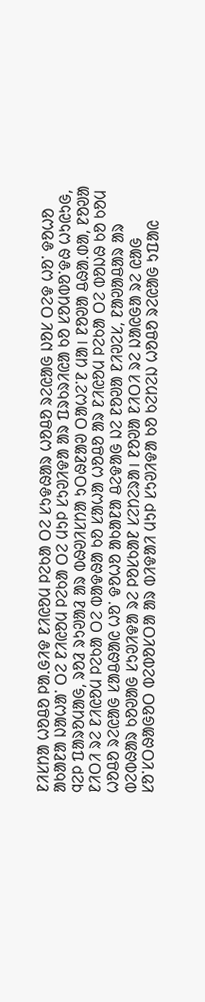ᱱᱤᱥᱴᱟ ᱦᱚᱪᱚ ᱞᱟᱹᱜᱤᱫ ᱱᱤᱭᱚᱢ ᱞᱮᱠᱟ ᱛᱮ ᱥᱩᱫᱷᱟᱨ ᱦᱚᱪᱚ ᱨᱮᱭᱟᱜ ᱡᱚᱥ ᱛᱮᱫ ᱦᱚᱸ ᱫᱚᱦᱚ ᱟᱠᱟᱱᱟ ᱡᱟᱦᱟᱸ ᱛᱮ ᱱᱤᱭᱚᱢ ᱞᱮᱠᱟ ᱛᱮ ᱢᱩᱞ ᱥᱩᱣᱤᱫᱟ ᱟᱨ ᱯᱨᱠᱨᱤᱭᱟ ᱠᱚ ᱥᱚᱢᱵᱚᱸᱫᱷ ᱦᱩᱭᱩᱜ, ᱧᱮᱞ ᱯᱟᱨᱚᱢᱟᱜ, ᱨᱚᱲ ᱨᱩᱣᱟᱲ ᱟᱨ ᱵᱷᱣᱤᱥᱴᱟ ᱩᱛᱷᱱᱟᱣ ᱛᱟᱦᱮᱸᱱ ᱢᱟ। ᱱᱚᱣᱟ ᱪᱷᱟᱹᱰᱟ, ᱱᱚᱣᱟ ᱱᱤᱛᱤ ᱨᱮ ᱱᱤᱭᱚᱢ ᱞᱮᱠᱟ ᱛᱮ ᱵᱟᱫᱷᱟ ᱠᱚ ᱥᱟᱦᱟ ᱦᱚᱪᱚ ᱟᱨ ᱱᱤᱭᱚᱢ ᱞᱮᱠᱟ ᱛᱮ ᱵᱚᱡᱷ ᱠᱚ ᱠᱚᱢ ᱦᱚᱪᱚ ᱨᱮᱭᱟᱜ ᱥᱟᱪᱷᱟᱭ ᱦᱚᱸ ᱫᱚᱦᱚ ᱟᱠᱟᱱᱟ ᱪᱮᱫᱟᱜ ᱡᱮ ᱱᱚᱣᱟ ᱱᱤᱣᱮᱥ, ᱱᱟᱣᱟᱪᱟᱨ ᱟᱨ ᱵᱮᱵᱷᱟᱨ ᱠᱚᱣᱟᱜ ᱥᱩᱣᱤᱫᱟ ᱨᱮ ᱞᱚᱥᱠᱟᱱ ᱥᱮᱴᱮᱨᱟ। ᱱᱚᱣᱟ ᱱᱤᱛᱤ ᱨᱮ ᱡᱟᱭᱜᱟ ᱨᱮ ᱭᱟᱜ ᱥᱚᱸᱥᱛᱷᱟᱜᱚᱛ ᱵᱮᱵᱚᱥᱛᱟ ᱟᱨ ᱵᱤᱫᱟᱤ ᱢᱩᱞ ᱥᱩᱣᱤᱫᱟ ᱠᱚ ᱠᱮᱴᱮᱡ ᱦᱚᱪᱚ ᱨᱮᱭᱟᱜ ᱩᱯᱟᱭ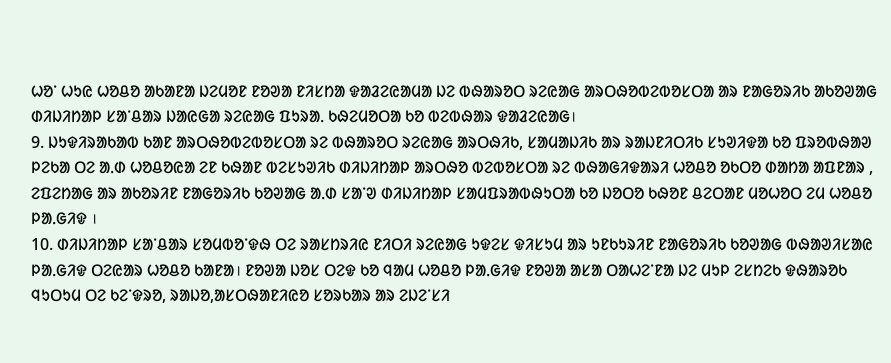ᱦᱚᱸ ᱦᱩᱭ ᱦᱚᱪᱚ ᱟᱠᱟᱱᱟ ᱡᱮᱢᱚᱱ ᱱᱚᱣᱟ ᱱᱤᱥᱴᱟ ᱫᱟᱲᱮᱭᱟᱢᱟ ᱡᱮ ᱵᱷᱟᱨᱚᱛ ᱨᱮᱭᱟᱜ ᱟᱨᱛᱷᱚᱵᱮᱵᱚᱥᱛᱟ ᱟᱨ ᱱᱟᱜᱚᱨᱤᱠ ᱟᱠᱚᱣᱟᱜ ᱰᱤᱡᱤᱴᱟᱞ ᱥᱟᱸᱪᱟᱨ ᱡᱟᱭᱜᱟ ᱨᱮᱭᱟᱜ ᱯᱩᱨᱟᱹ ᱠᱷᱮᱢᱚᱛᱟ ᱠᱚ ᱵᱮᱵᱷᱟᱨ ᱫᱟᱲᱮᱭᱟᱜ।
9. ᱡᱩᱫᱤᱨᱟᱠᱟᱵ ᱠᱟᱱ ᱟᱨᱛᱷᱚᱵᱮᱵᱚᱥᱛᱟ ᱨᱮ ᱵᱷᱟᱨᱚᱛ ᱨᱮᱭᱟᱜ ᱟᱨᱛᱷᱤᱠ, ᱥᱟᱢᱟᱡᱤᱠ ᱟᱨ ᱨᱟᱡᱱᱤᱛᱤᱠ ᱥᱩᱣᱤᱫᱟ ᱠᱚ ᱯᱨᱚᱵᱷᱟᱣ ᱞᱮᱠᱟ ᱛᱮ ᱟᱹᱰ ᱦᱚᱪᱚᱭᱟ ᱮᱱ ᱠᱷᱟᱱ ᱵᱮᱥᱩᱣᱤᱠ ᱰᱤᱡᱤᱴᱟᱞ ᱟᱨᱛᱷᱚ ᱵᱮᱵᱚᱥᱛᱟ ᱨᱮ ᱵᱷᱟᱜᱤᱫᱟᱨᱤ ᱦᱚᱪᱚ ᱚᱠᱛᱚ ᱰᱟᱴᱟ ᱟᱯᱱᱟᱨ , ᱮᱯᱮᱴᱟᱜ ᱟᱨ ᱟᱠᱚᱨᱤᱱ ᱱᱟᱜᱚᱨᱤᱠ ᱠᱚᱣᱟᱜ ᱟᱹᱰ ᱥᱟᱸᱣ ᱰᱤᱡᱤᱴᱟᱞ ᱥᱟᱢᱯᱨᱟᱵᱷᱩᱛᱟ ᱠᱚ ᱡᱚᱛᱚ ᱠᱷᱚᱱ ᱪᱮᱛᱟᱱ ᱢᱚᱦᱚᱛ ᱮᱢ ᱦᱚᱪᱚ ᱞᱟᱹᱜᱤᱫ ।
10. ᱰᱤᱡᱤᱴᱟᱞ ᱥᱟᱸᱪᱟᱨ ᱥᱚᱢᱵᱚᱸᱫᱷ ᱛᱮ ᱨᱟᱥᱴᱨᱤᱭ ᱱᱤᱛᱤ ᱨᱮᱭᱟᱜ ᱩᱫᱮᱥ ᱫᱤᱥᱩᱢ ᱟᱨ ᱩᱱᱠᱩᱨᱤᱱ ᱱᱟᱜᱚᱨᱤᱠ ᱠᱚᱣᱟᱜ ᱵᱷᱟᱣᱤᱥᱟᱭ ᱞᱟᱹᱜᱤᱫ ᱛᱮᱭᱟᱨ ᱦᱚᱪᱚ ᱠᱟᱱᱟ। ᱱᱚᱣᱟ ᱡᱚᱥ ᱛᱮᱫ ᱠᱚ ᱧᱟᱢ ᱦᱚᱪᱚ ᱞᱟᱹᱜᱤᱫ ᱱᱚᱣᱟ ᱟᱥᱟ ᱛᱟᱦᱮᱸᱱᱟ ᱡᱮ ᱢᱩᱞ ᱮᱥᱴᱮᱠ ᱫᱷᱟᱨᱚᱠ ᱧᱩᱛᱩᱢ ᱛᱮ ᱠᱮᱸᱫᱨᱚ, ᱨᱟᱡᱚ,ᱟᱥᱛᱷᱟᱱᱤᱭᱚ ᱥᱚᱨᱠᱟᱨ ᱟᱨ ᱮᱡᱮᱸᱥᱤ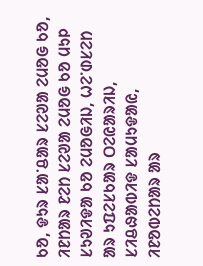ᱠᱚ, ᱫᱩᱨ ᱥᱟᱸᱪᱟᱨ ᱥᱮᱣᱟ ᱮᱢᱚᱜ ᱠᱚ, ᱤᱱᱴᱟᱨ ᱱᱮᱴ ᱥᱮᱣᱟ ᱮᱢᱚᱜ ᱠᱚ ᱢᱩᱞ ᱥᱩᱣᱤᱫᱟ ᱠᱚ ᱮᱢᱚᱜᱤᱡ, ᱦᱮᱸᱰᱥᱮᱴ ᱟᱨ ᱩᱯᱮᱥᱠᱟᱨ ᱛᱮᱭᱟᱨᱤᱡ, ᱥᱤᱪᱷᱟᱵᱤᱫ ᱥᱟᱢᱩᱫᱟᱭ, ᱤᱱᱚᱵᱮᱴᱟᱨ ᱟᱨ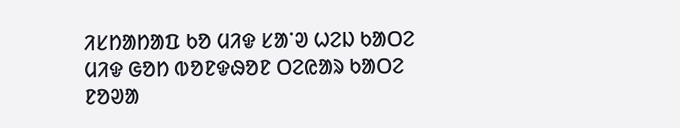ᱤᱥᱴᱟᱴᱟᱯ ᱠᱚ ᱢᱤᱫ ᱥᱟᱸᱣ ᱦᱮᱡ ᱠᱟᱛᱮ ᱢᱤᱫ ᱜᱚᱴ ᱵᱚᱱᱫᱷᱚᱱ ᱛᱮᱭᱟᱨ ᱠᱟᱛᱮ ᱱᱚᱣᱟ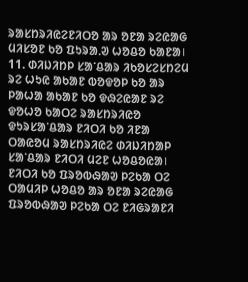ᱨᱟᱥᱴᱨᱤᱭᱮᱱᱤᱛᱚ ᱟᱨ ᱚᱱᱟ ᱨᱮᱭᱟᱜ ᱢᱤᱥᱚᱱ ᱠᱚ ᱯᱩᱨᱟᱹᱣ ᱦᱚᱪᱚ ᱠᱟᱱᱟ।
11. ᱰᱤᱡᱤᱴᱞ ᱥᱟᱸᱪᱟᱨ ᱤᱠᱚᱥᱮᱥᱴᱮᱢ ᱨᱮ ᱦᱩᱭ ᱟᱠᱟᱱ ᱵᱚᱫᱚᱞ ᱠᱚ ᱟᱨ ᱞᱟᱦᱟ ᱟᱠᱟᱱ ᱠᱚ ᱫᱷᱮᱭᱟᱱ ᱨᱮ ᱫᱚᱦᱚ ᱠᱟᱛᱮ ᱨᱟᱥᱴᱨᱤᱭᱚ ᱫᱩᱨᱥᱟᱸᱪᱟᱨ ᱱᱤᱛᱤ ᱠᱚ ᱤᱱᱟ ᱛᱟᱭᱚᱢ ᱨᱟᱥᱴᱨᱤᱭᱮ ᱰᱤᱡᱤᱴᱟᱞ ᱥᱟᱸᱪᱟᱨ ᱱᱤᱛᱤ ᱢᱮᱱ ᱦᱚᱪᱚᱭᱟ। ᱱᱤᱛᱤ ᱠᱚ ᱯᱨᱚᱵᱷᱟᱣ ᱞᱮᱠᱟ ᱛᱮ ᱛᱟᱢᱤᱞ ᱦᱚᱪᱚ ᱟᱨ ᱚᱱᱟ ᱨᱮᱭᱟᱜ ᱯᱨᱚᱵᱷᱟᱣ ᱞᱮᱠᱟ ᱛᱮ ᱱᱤᱜᱨᱟᱱᱤ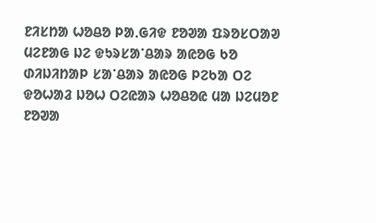ᱱᱤᱥᱴᱟ ᱦᱚᱪᱚ ᱞᱟᱹᱜᱤᱫ ᱱᱚᱣᱟ ᱯᱨᱚᱥᱛᱟᱣ ᱢᱮᱱᱟᱜ ᱡᱮ ᱫᱩᱨᱥᱟᱸᱪᱟᱨ ᱟᱭᱚᱜ ᱠᱚ ᱰᱤᱡᱤᱴᱟᱞ ᱥᱟᱸᱪᱟᱨ ᱟᱭᱚᱜ ᱞᱮᱠᱟ ᱛᱮ ᱫᱚᱦᱟᱲ ᱡᱚᱦ ᱛᱮᱭᱟᱨ ᱦᱚᱪᱚᱭ ᱢᱟ ᱡᱮᱢᱚᱱ ᱱᱚᱣᱟ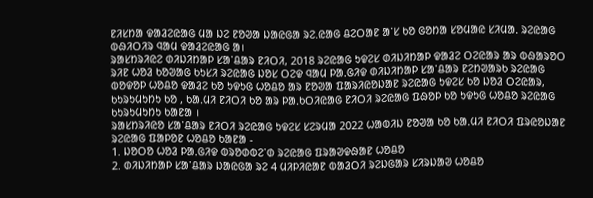ᱱᱤᱥᱴᱟ ᱫᱟᱲᱮᱭᱟᱜ ᱢᱟ ᱡᱮ ᱱᱚᱣᱟ ᱡᱟᱭᱜᱟ ᱨᱮ.ᱭᱟᱜ ᱪᱮᱛᱟᱱ ᱟᱸᱥ ᱠᱚ ᱜᱚᱴᱟ ᱥᱚᱢᱟᱭ ᱥᱤᱢᱟᱹ ᱨᱮᱭᱟᱜ ᱵᱷᱤᱛᱤᱨ ᱧᱟᱢ ᱫᱟᱲᱮᱭᱟᱜ ᱟ।
ᱨᱟᱥᱴᱨᱤᱭᱮ ᱰᱤᱡᱤᱴᱟᱞ ᱥᱟᱸᱪᱟᱨ ᱱᱤᱛᱤ, 2018 ᱨᱮᱭᱟᱜ ᱩᱫᱮᱥ ᱰᱤᱡᱤᱴᱟᱞ ᱫᱟᱲᱮ ᱛᱮᱭᱟᱨ ᱟᱨ ᱵᱷᱟᱨᱚᱛ ᱨᱤᱱ ᱦᱚᱲ ᱠᱚᱣᱟᱜ ᱠᱩᱥᱤ ᱨᱮᱭᱟᱜ ᱡᱚᱥ ᱛᱮᱫ ᱧᱟᱢ ᱞᱟᱹᱜᱤᱫ ᱰᱤᱡᱤᱴᱟᱞ ᱥᱟᱸᱪᱟᱨ ᱱᱮᱴᱣᱟᱨᱠ ᱨᱮᱭᱟᱜ ᱵᱚᱫᱚᱞ ᱦᱚᱪᱚ ᱫᱟᱲᱮ ᱠᱚ ᱩᱫᱩᱜ ᱦᱚᱪᱚ ᱟᱨ ᱱᱚᱣᱟ ᱯᱟᱨᱤᱭᱚᱡᱟᱱ ᱨᱮᱭᱟᱜ ᱩᱫᱮᱥ ᱠᱚ ᱡᱚᱲ ᱛᱮᱭᱟᱨ, ᱠᱩᱨᱩᱢᱩᱴᱩ ᱠᱚ , ᱠᱟᱹᱢᱤ ᱱᱤᱛᱤ ᱠᱚ ᱟᱨ ᱞᱟᱹᱠᱛᱤᱭᱟᱜ ᱱᱤᱛᱤ ᱨᱮᱭᱟᱜ ᱯᱷᱚᱞ ᱠᱚ ᱩᱫᱩᱜ ᱦᱚᱪᱚ ᱨᱮᱭᱟᱜ ᱠᱩᱨᱩᱢᱩᱴᱩ ᱠᱟᱱᱟ ।
ᱨᱟᱥᱴᱨᱤᱭᱚ ᱥᱟᱸᱪᱟᱨ ᱱᱤᱛᱤ ᱨᱮᱭᱟᱜ ᱩᱫᱮᱥ ᱥᱮᱨᱢᱟ 2022 ᱦᱟᱵᱤᱡ ᱱᱚᱣᱟ ᱠᱚ ᱠᱟᱹᱢᱤ ᱱᱤᱛᱤ ᱯᱨᱭᱚᱡᱟᱱ ᱨᱮᱭᱟᱜ ᱯᱟᱞᱚᱱ ᱦᱚᱪᱚ ᱠᱟᱱᱟ -
1. ᱡᱚᱛᱚ ᱦᱚᱲ ᱞᱟᱹᱜᱤᱫ ᱵᱨᱚᱰᱵᱮᱸᱰ ᱨᱮᱭᱟᱜ ᱯᱨᱟᱣᱫᱷᱟᱱ ᱦᱚᱪᱚ
2. ᱰᱤᱡᱤᱴᱟᱞ ᱥᱟᱸᱪᱟᱨ ᱡᱟᱭᱜᱟ ᱨᱮ 4 ᱢᱤᱞᱤᱭᱟᱱ ᱵᱟᱲᱛᱤ ᱨᱮᱡᱜᱟᱨ ᱥᱤᱨᱡᱟᱣ ᱦᱚᱪᱚ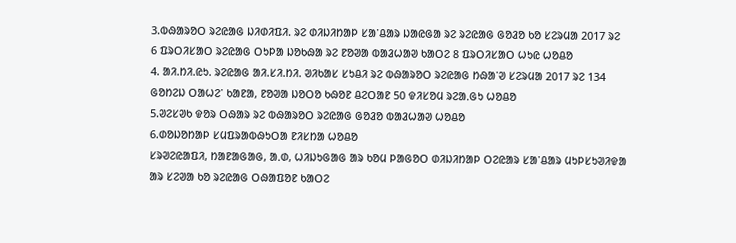3.ᱵᱷᱟᱨᱚᱛ ᱨᱮᱭᱟᱜ ᱡᱤᱰᱤᱯᱤ. ᱨᱮ ᱰᱤᱡᱤᱴᱟᱞ ᱥᱟᱸᱪᱟᱨ ᱡᱟᱭᱜᱟ ᱨᱮ ᱨᱮᱭᱟᱜ ᱜᱚᱲᱚ ᱠᱚ ᱥᱮᱨᱢᱟ 2017 ᱨᱮ 6 ᱯᱨᱛᱤᱥᱟᱛ ᱨᱮᱭᱟᱜ ᱛᱩᱞᱟ ᱡᱚᱠᱷᱟ ᱨᱮ ᱱᱚᱣᱟ ᱵᱟᱲᱦᱟᱣ ᱠᱟᱛᱮ 8 ᱯᱨᱛᱤᱥᱟᱛ ᱦᱩᱭ ᱦᱚᱪᱚ
4. ᱟᱤ.ᱴᱤ.ᱭᱩ. ᱨᱮᱭᱟᱜ ᱟᱤ.ᱥᱤ.ᱴᱤ. ᱣᱤᱠᱟᱥ ᱥᱩᱪᱤ ᱨᱮ ᱵᱷᱟᱨᱚᱛ ᱨᱮᱭᱟᱜ ᱴᱷᱟᱸᱣ ᱥᱮᱨᱢᱟ 2017 ᱨᱮ 134 ᱜᱚᱴᱮᱡ ᱛᱟᱦᱮᱸ ᱠᱟᱱᱟ, ᱱᱚᱣᱟ ᱡᱚᱛᱚ ᱠᱷᱚᱱ ᱪᱮᱛᱟᱱ 50 ᱫᱤᱥᱚᱢ ᱨᱮᱟᱹᱜᱩ ᱦᱚᱪᱚ
5.ᱣᱮᱥᱣᱠ ᱫᱚᱨ ᱛᱷᱟᱨ ᱨᱮ ᱵᱷᱟᱨᱚᱛ ᱨᱮᱭᱟᱜ ᱜᱚᱲᱚ ᱵᱟᱲᱦᱟᱣ ᱦᱚᱪᱚ
6.ᱰᱚᱡᱚᱴᱟᱞ ᱥᱢᱯᱨᱟᱵᱷᱩᱛᱟ ᱱᱤᱥᱴᱟ ᱦᱚᱪᱚ
ᱥᱨᱣᱮᱭᱟᱯᱤ, ᱴᱟᱱᱟᱜᱟᱜ, ᱟᱹᱰ, ᱦᱤᱡᱩᱜᱟᱜ ᱟᱨ ᱠᱚᱢ ᱞᱟᱜᱚᱛ ᱰᱤᱡᱤᱴᱟᱞ ᱛᱮᱭᱟᱨ ᱥᱟᱸᱪᱟᱨ ᱢᱩᱞᱥᱩᱣᱤᱫᱟ ᱟᱨ ᱥᱮᱣᱟ ᱠᱚ ᱨᱮᱭᱟᱜ ᱛᱷᱟᱯᱚᱱ ᱠᱟᱛᱮ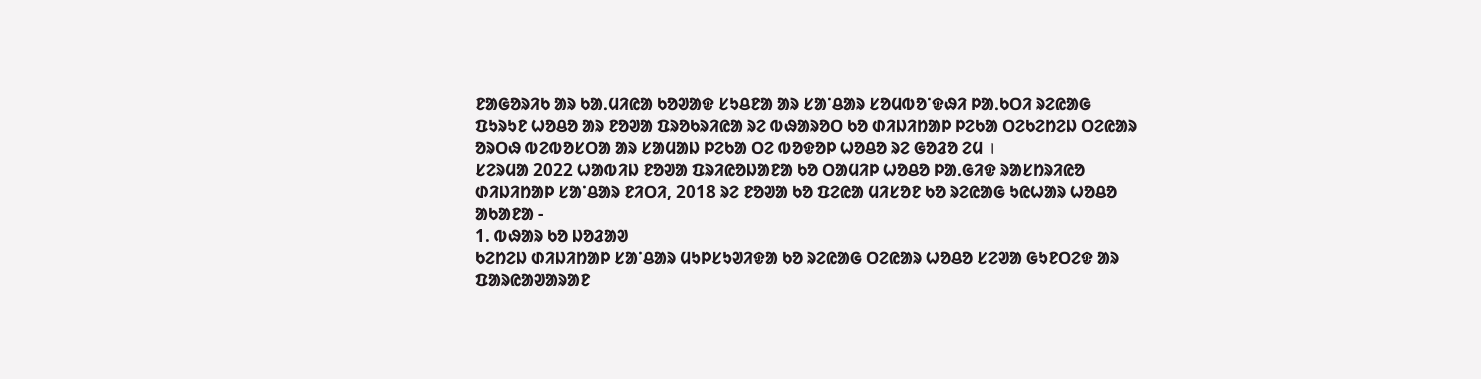ᱱᱟᱜᱚᱨᱤᱠ ᱟᱨ ᱠᱟᱹᱢᱤᱭᱟ ᱠᱚᱣᱟᱫ ᱥᱩᱪᱱᱟ ᱟᱨ ᱥᱟᱸᱪᱟᱨ ᱥᱚᱢᱵᱚᱸᱫᱷᱤ ᱞᱟᱹᱠᱛᱤ ᱨᱮᱭᱟᱜ ᱯᱩᱨᱩᱱ ᱦᱚᱪᱚ ᱟᱨ ᱱᱚᱣᱟ ᱯᱨᱚᱠᱨᱤᱭᱟ ᱨᱮ ᱵᱷᱟᱨᱚᱛ ᱠᱚ ᱰᱤᱡᱤᱴᱟᱞ ᱞᱮᱠᱟ ᱛᱮᱠᱮᱴᱮᱡ ᱛᱮᱭᱟᱨ ᱚᱨᱛᱷ ᱵᱮᱵᱚᱥᱛᱟ ᱟᱨ ᱥᱟᱢᱟᱡ ᱞᱮᱠᱟ ᱛᱮ ᱵᱚᱫᱚᱞ ᱦᱚᱪᱚ ᱨᱮ ᱜᱚᱲᱚ ᱮᱢ ।
ᱥᱮᱨᱢᱟ 2022 ᱦᱟᱵᱤᱡ ᱱᱚᱣᱟ ᱯᱨᱤᱭᱚᱡᱟᱱᱟ ᱠᱚ ᱛᱟᱢᱤᱞ ᱦᱚᱪᱚ ᱞᱟᱹᱜᱤᱫ ᱨᱟᱥᱴᱨᱤᱭᱚ ᱰᱤᱡᱤᱴᱟᱞ ᱥᱟᱸᱪᱟᱨ ᱱᱤᱛᱤ, 2018 ᱨᱮ ᱱᱚᱣᱟ ᱠᱚ ᱯᱮᱭᱟ ᱢᱤᱥᱚᱱ ᱠᱚ ᱨᱮᱭᱟᱜ ᱩᱭᱦᱟᱨ ᱦᱚᱪᱚ ᱟᱠᱟᱱᱟ -
1. ᱵᱷᱟᱨ ᱠᱚ ᱡᱚᱲᱟᱣ
ᱠᱮᱴᱮᱡ ᱰᱤᱡᱤᱴᱟᱞ ᱥᱟᱸᱪᱟᱨ ᱢᱩᱞᱥᱩᱣᱤᱫᱟ ᱠᱚ ᱨᱮᱭᱟᱜ ᱛᱮᱭᱟᱨ ᱦᱚᱪᱚ ᱥᱮᱣᱟ ᱜᱩᱱᱛᱮᱫ ᱟᱨ ᱯᱟᱨᱭᱟᱣᱟᱨᱟᱱ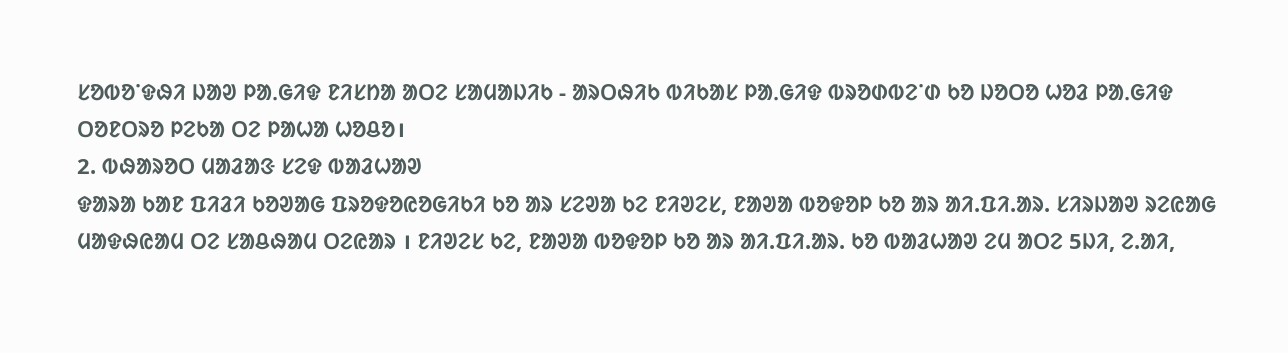ᱥᱚᱵᱚᱸᱫᱷᱤ ᱡᱟᱣ ᱞᱟᱹᱜᱤᱫ ᱱᱤᱥᱴᱟ ᱟᱛᱮ ᱥᱟᱢᱟᱡᱤᱠ - ᱟᱨᱛᱷᱤᱠ ᱵᱤᱠᱟᱥ ᱞᱟᱹᱜᱤᱫ ᱵᱨᱚᱰᱵᱮᱸᱰ ᱠᱚ ᱡᱚᱛᱚ ᱦᱚᱲ ᱞᱟᱹᱜᱤᱫ ᱛᱚᱱᱛᱨᱚ ᱞᱮᱠᱟ ᱛᱮ ᱞᱟᱦᱟ ᱦᱚᱪᱚ।
2. ᱵᱷᱟᱨᱚᱛ ᱢᱟᱲᱟᱝ ᱥᱮᱫ ᱵᱟᱲᱦᱟᱣ
ᱫᱟᱨᱟ ᱠᱟᱱ ᱯᱤᱲᱤ ᱠᱚᱣᱟᱜ ᱯᱨᱚᱫᱚᱭᱚᱜᱤᱠᱤ ᱠᱚ ᱟᱨ ᱥᱮᱣᱟ ᱠᱮ ᱱᱤᱣᱮᱥ, ᱱᱟᱣᱟ ᱵᱚᱫᱚᱞ ᱠᱚ ᱟᱨ ᱟᱤ.ᱯᱤ.ᱟᱨ. ᱥᱤᱨᱡᱟᱣ ᱨᱮᱭᱟᱜ ᱢᱟᱫᱷᱭᱟᱢ ᱛᱮ ᱥᱟᱪᱷᱟᱢ ᱛᱮᱭᱟᱨ । ᱱᱤᱣᱮᱥ ᱠᱮ, ᱱᱟᱣᱟ ᱵᱚᱫᱚᱞ ᱠᱚ ᱟᱨ ᱟᱤ.ᱯᱤ.ᱟᱨ. ᱠᱚ ᱵᱟᱲᱦᱟᱣ ᱮᱢ ᱟᱛᱮ 5ᱡᱤ, ᱮ.ᱟᱤ,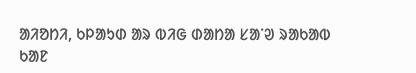ᱟᱤᱚᱴᱤ, ᱠᱞᱟᱩᱰ ᱟᱨ ᱵᱤᱜ ᱰᱟᱴᱟ ᱥᱟᱸᱣ ᱨᱟᱠᱟᱵ ᱠᱟᱱ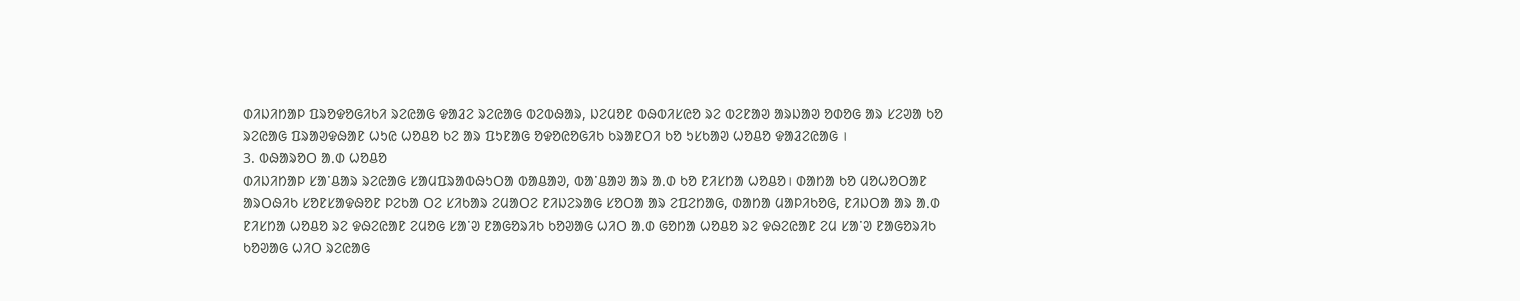ᱰᱤᱡᱤᱴᱟᱞ ᱯᱨᱚᱫᱚᱜᱤᱠᱤ ᱨᱮᱭᱟᱜ ᱫᱟᱲᱮ ᱨᱮᱭᱟᱜ ᱵᱮᱵᱷᱟᱨ, ᱡᱮᱢᱚᱱ ᱵᱷᱵᱤᱥᱭᱚ ᱨᱮ ᱵᱮᱱᱟᱣ ᱟᱨᱡᱟᱣ ᱚᱰᱚᱜ ᱟᱨ ᱥᱮᱣᱟ ᱠᱚ ᱨᱮᱭᱟᱜ ᱯᱨᱟᱣᱫᱷᱟᱱ ᱦᱩᱭ ᱦᱚᱪᱚ ᱠᱮ ᱟᱨ ᱯᱩᱱᱟᱜ ᱚᱫᱚᱭᱚᱜᱤᱠ ᱠᱨᱟᱱᱛᱤ ᱠᱚ ᱩᱥᱠᱟᱣ ᱦᱚᱪᱚ ᱫᱟᱲᱮᱭᱟᱜ ।
3. ᱵᱷᱟᱨᱚᱛ ᱟᱹᱰ ᱦᱚᱪᱚ
ᱰᱤᱡᱤᱴᱟᱞ ᱥᱟᱸᱪᱟᱨ ᱨᱮᱭᱟᱜ ᱥᱟᱢᱯᱨᱟᱵᱷᱩᱛᱟ ᱵᱟᱪᱟᱣ, ᱵᱟᱸᱪᱟᱣ ᱟᱨ ᱟᱹᱰ ᱠᱚ ᱱᱤᱥᱴᱟ ᱦᱚᱪᱚ। ᱰᱟᱴᱟ ᱠᱚ ᱢᱚᱦᱚᱛᱟᱱ ᱟᱨᱛᱷᱤᱠ ᱥᱚᱱᱥᱟᱫᱷᱚᱱ ᱞᱮᱠᱟ ᱛᱮ ᱥᱤᱠᱟᱨ ᱮᱢᱟᱛᱮ ᱱᱤᱡᱮᱨᱟᱜ ᱥᱚᱛᱟ ᱟᱨ ᱮᱯᱮᱴᱟᱜ, ᱰᱟᱴᱟ ᱢᱟᱞᱤᱠᱚᱜ, ᱱᱤᱡᱛᱟ ᱟᱨ ᱟᱹᱰ ᱱᱤᱥᱴᱟ ᱦᱚᱪᱚ ᱨᱮ ᱫᱷᱮᱭᱟᱱ ᱮᱢᱚᱜ ᱥᱟᱸᱣ ᱱᱟᱜᱚᱨᱤᱠ ᱠᱚᱣᱟᱜ ᱦᱤᱛ ᱟᱹᱰ ᱜᱚᱴᱟ ᱦᱚᱪᱚ ᱨᱮ ᱫᱷᱮᱭᱟᱱ ᱮᱢ ᱥᱟᱸᱣ ᱱᱟᱜᱚᱨᱤᱠ ᱠᱚᱣᱟᱜ ᱦᱤᱛ ᱨᱮᱭᱟᱜ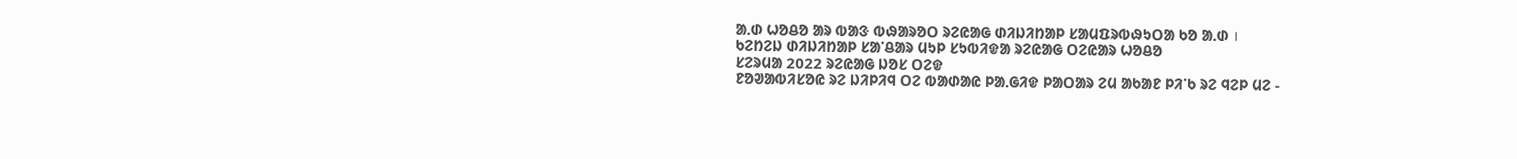ᱟᱹᱰ ᱦᱚᱪᱚ ᱟᱨ ᱵᱟᱝ ᱵᱷᱟᱨᱚᱛ ᱨᱮᱭᱟᱜ ᱰᱤᱡᱤᱴᱟᱞ ᱥᱟᱢᱯᱨᱵᱷᱩᱛᱟ ᱠᱚ ᱟᱹᱰ ।
ᱠᱮᱴᱮᱡ ᱰᱤᱡᱤᱴᱟᱞ ᱥᱟᱸᱪᱟᱨ ᱢᱩᱞ ᱥᱩᱵᱤᱫᱟ ᱨᱮᱭᱟᱜ ᱛᱮᱭᱟᱨ ᱦᱚᱪᱚ
ᱥᱮᱨᱢᱟ 2022 ᱨᱮᱭᱟᱜ ᱡᱚᱥ ᱛᱮᱫ
ᱱᱚᱣᱟᱵᱤᱥᱚᱭ ᱨᱮ ᱡᱤᱞᱤᱧ ᱛᱮ ᱵᱟᱰᱟᱭ ᱞᱟᱹᱜᱤᱫ ᱞᱟᱛᱟᱨ ᱮᱢ ᱟᱠᱟᱱ ᱞᱤᱸᱠ ᱨᱮ ᱧᱮᱞ ᱢᱮ -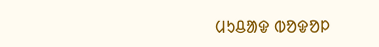ᱢᱩᱪᱟᱫ ᱵᱚᱫᱚᱞ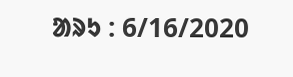ᱟᱨᱩ : 6/16/2020